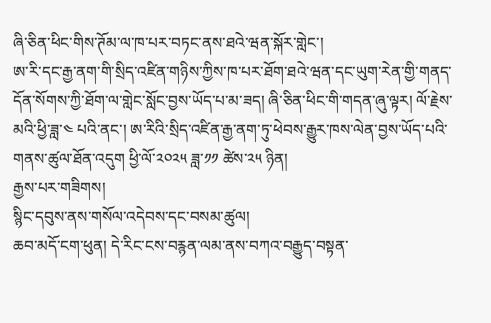ཞི་ཅིན་ཕིང་གིས་ཊོམ་ལ་ཁ་པར་བཏང་ནས་ཐའེ་ཝན་སྐོར་གླེང་།
ཨ་རི་དང་རྒྱ་ནག་གི་སྲིད་འཛིན་གཉིས་ཀྱིས་ཁ་པར་ཐོག་ཐའེ་ཝན་དང་ཡུག་རེན་གྱི་གནད་དོན་སོགས་ཀྱི་ཐོག་ལ་གླེང་སློང་བྱས་ཡོད་པ་མ་ཟད། ཞི་ཅིན་ཕིང་གི་གདན་ཞུ་ལྟར། ལོ་རྗེས་མའི་ཕྱི་ཟླ་༤ པའི་ནང་། ཨ་རིའི་སྲིད་འཛིན་རྒྱ་ནག་ཏུ་ཕེབས་རྒྱུར་ཁས་ལེན་བྱས་ཡོད་པའི་གནས་ཚུལ་ཐོན་འདུག ཕྱི་ལོ་༢༠༢༥ ཟླ་༡༡ ཚེས་༢༥ ཉིན།
རྒྱས་པར་གཟིགས།
སྙིང་དབུས་ནས་གསོལ་འདེབས་དང་བསམ་ཚུལ།
ཆབ་མདོ་ངག་ཕུན། དེ་རིང་ངས་བརྙན་ལམ་ནས་བཀའ་བརྒྱུད་བསྟན་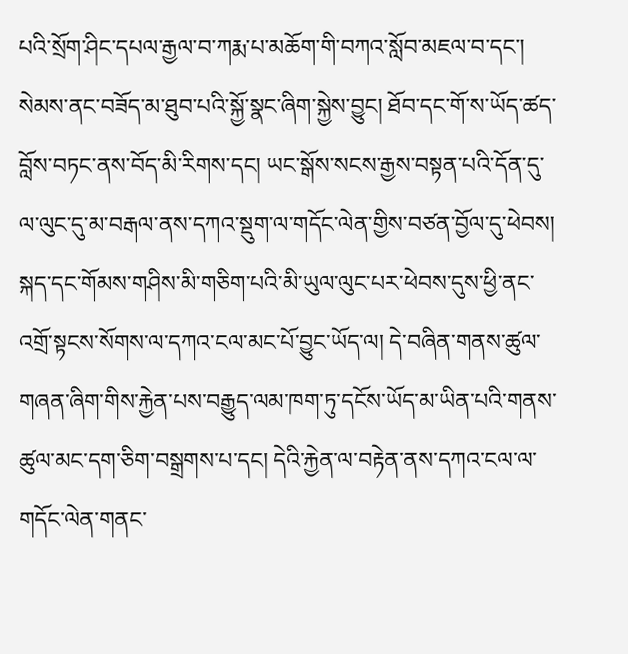པའི་སྲོག་ཤིང་དཔལ་རྒྱལ་བ་ཀརྨ་པ་མཆོག་གི་བཀའ་སློབ་མཇལ་བ་དང་། སེམས་ནང་བཟོད་མ་ཐུབ་པའི་སྐྱོ་སྣང་ཞིག་སྐྱེས་བྱུང། ཐོབ་དང་གོ་ས་ཡོད་ཚད་བློས་བཏང་ནས་བོད་མི་རིགས་དང། ཡང་སྒོས་སངས་རྒྱས་བསྟན་པའི་དོན་དུ་ལ་ལུང་དུ་མ་བརྒལ་ནས་དཀའ་སྡུག་ལ་གདོང་ལེན་གྱིས་བཙན་བྱོལ་དུ་ཕེབས། སྐད་དང་གོམས་གཤིས་མི་གཅིག་པའི་མི་ཡུལ་ལུང་པར་ཕེབས་དུས་ཕྱི་ནང་འགྲོ་སྟངས་སོགས་ལ་དཀའ་ངལ་མང་པོ་བྱུང་ཡོད་ལ། དེ་བཞིན་གནས་ཚུལ་གཞན་ཞིག་གིས་རྐྱེན་པས་བརྒྱུད་ལམ་ཁག་ཏུ་དངོས་ཡོད་མ་ཡིན་པའི་གནས་ཚུལ་མང་དག་ཅིག་བསྒྲགས་པ་དང། དེའི་རྐྱེན་ལ་བརྟེན་ནས་དཀའ་ངལ་ལ་གདོང་ལེན་གནང་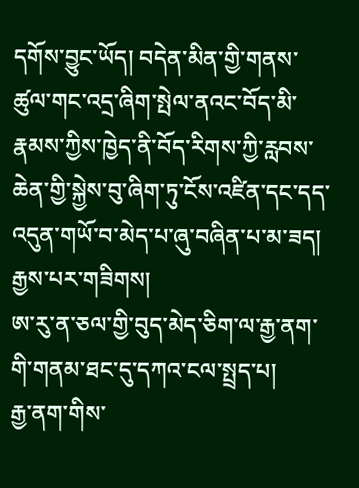དགོས་བྱུང་ཡོད། བདེན་མིན་གྱི་གནས་ཚུལ་གང་འདྲ་ཞིག་སྤེལ་ནའང་བོད་མི་རྣམས་ཀྱིས་ཁྱེད་ནི་བོད་རིགས་ཀྱི་རླབས་ཆེན་གྱི་སྐྱེས་བུ་ཞིག་ཏུ་ངོས་འཛིན་དང་དད་འདུན་གཡོ་བ་མེད་པ་ཞུ་བཞིན་པ་མ་ཟད།
རྒྱས་པར་གཟིགས།
ཨ་རུ་ན་ཅལ་གྱི་བུད་མེད་ཅིག་ལ་རྒྱ་ནག་གི་གནམ་ཐང་དུ་དཀའ་ངལ་སྤྲད་པ།
རྒྱ་ནག་གིས་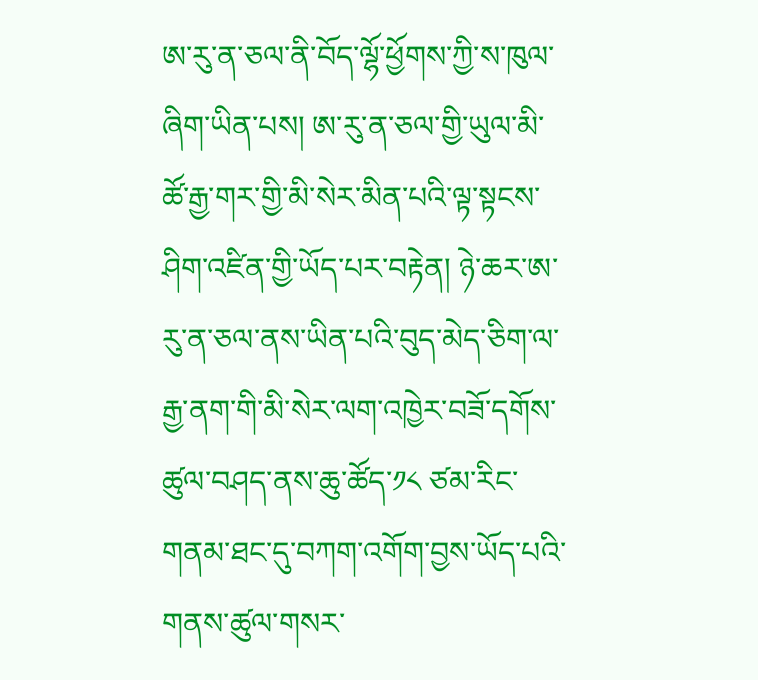ཨ་རུ་ན་ཅལ་ནི་བོད་ལྷོ་ཕྱོགས་ཀྱི་ས་ཁུལ་ཞིག་ཡིན་པས། ཨ་རུ་ན་ཅལ་གྱི་ཡུལ་མི་ཚོ་རྒྱ་གར་གྱི་མི་སེར་མིན་པའི་ལྟ་སྟངས་ཤིག་འཛིན་གྱི་ཡོད་པར་བརྟེན། ཉེ་ཆར་ཨ་རུ་ན་ཅལ་ནས་ཡིན་པའི་བུད་མེད་ཅིག་ལ་རྒྱ་ནག་གི་མི་སེར་ལག་འཁྱེར་བཟོ་དགོས་ཚུལ་བཤད་ནས་ཆུ་ཚོད་༡༨ ཙམ་རིང་གནམ་ཐང་དུ་བཀག་འགོག་བྱས་ཡོད་པའི་གནས་ཚུལ་གསར་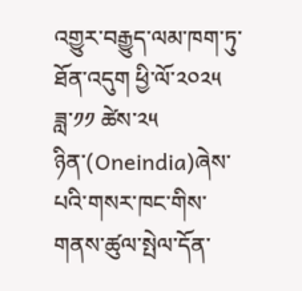འགྱུར་བརྒྱུད་ལམ་ཁག་ཏུ་ཐོན་འདུག ཕྱི་ལོ་༢༠༢༥ ཟླ་༡༡ ཚེས་༢༥ ཉིན་(Oneindia)ཞེས་པའི་གསར་ཁང་གིས་གནས་ཚུལ་སྤེལ་དོན་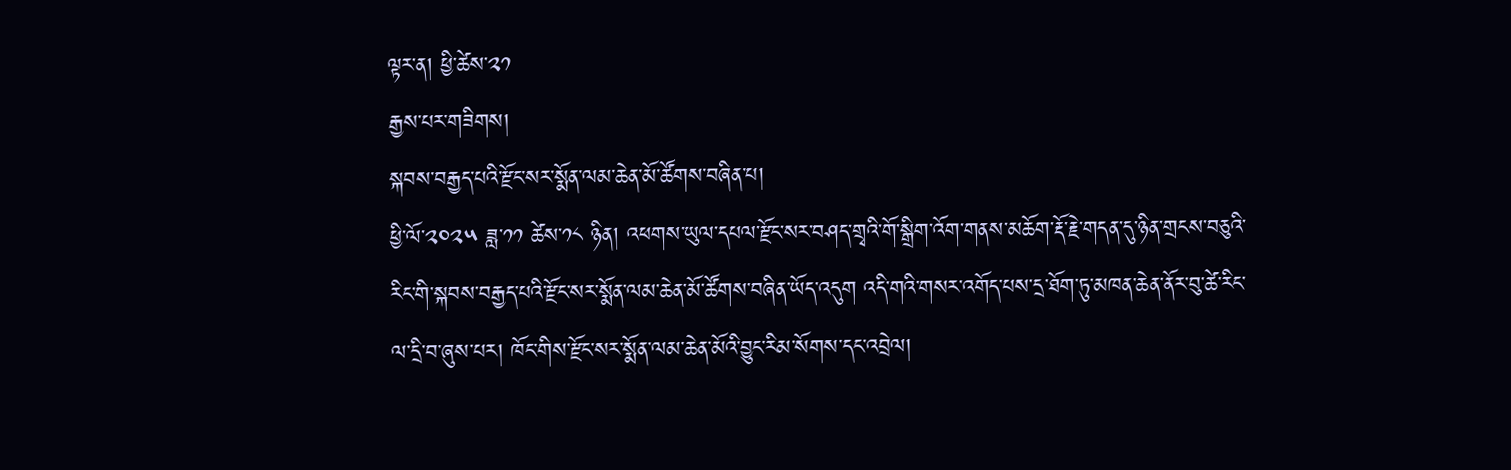ལྟར་ན། ཕྱི་ཚེས་༢༡
རྒྱས་པར་གཟིགས།
སྐབས་བརྒྱད་པའི་རྫོང་སར་སྨོན་ལམ་ཆེན་མོ་ཚོགས་བཞིན་པ།
ཕྱི་ལོ་༢༠༢༥ ཟླ་༡༡ ཚེས་༡༨ ཉིན། འཕགས་ཡུལ་དཔལ་རྫོང་སར་བཤད་གྲྭའི་གོ་སྒྲིག་འོག་གནས་མཆོག་རྡོ་རྗེ་གདན་དུ་ཉིན་གྲངས་བཅུའི་རིང་གི་སྐབས་བརྒྱད་པའི་རྫོང་སར་སྨོན་ལམ་ཆེན་མོ་ཚོགས་བཞིན་ཡོད་འདུག འདི་གའི་གསར་འགོད་པས་དྲ་ཐོག་ཏུ་མཁན་ཆེན་ནོར་བུ་ཚེ་རིང་ལ་དྲི་བ་ཞུས་པར། ཁོང་གིས་རྫོང་སར་སྨོན་ལམ་ཆེན་མོའི་བྱུང་རིམ་སོགས་དང་འབྲེལ།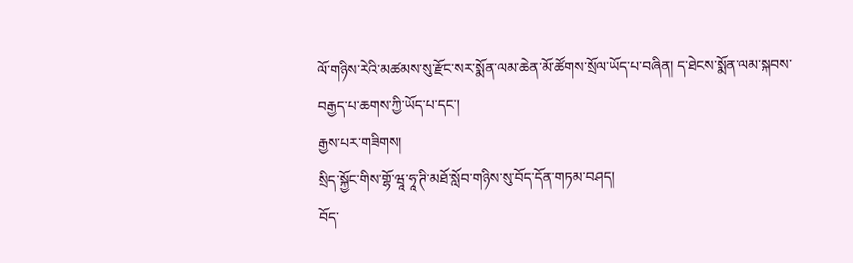ལོ་གཉིས་རེའི་མཚམས་སུ་རྫོང་སར་སྨོན་ལམ་ཆེན་མོ་ཚོགས་སྲོལ་ཡོད་པ་བཞིན། ད་ཐེངས་སྨོན་ལམ་སྐབས་བརྒྱད་པ་ཆགས་ཀྱི་ཡོད་པ་དང་།
རྒྱས་པར་གཟིགས།
སྲིད་སྐྱོང་གིས་གྷོ་ཝཱ་ཧཱ་ཊི་མཐོ་སློབ་གཉིས་སུ་བོད་དོན་གཏམ་བཤད།
བོད་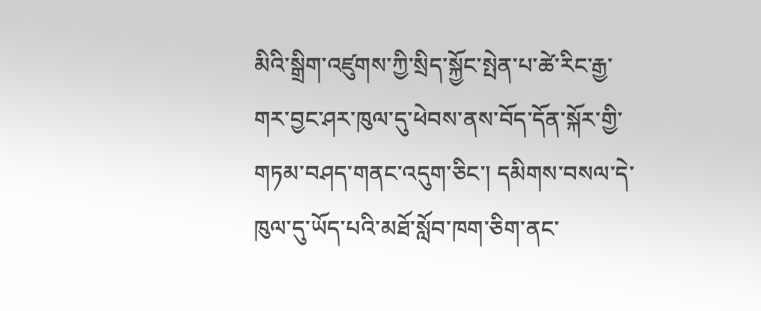མིའི་སྒྲིག་འཛུགས་ཀྱི་སྲིད་སྐྱོང་སྤེན་པ་ཚེ་རིང་རྒྱ་གར་བྱང་ཤར་ཁུལ་དུ་ཕེབས་ནས་བོད་དོན་སྐོར་གྱི་གཏམ་བཤད་གནང་འདུག་ཅིང་། དམིགས་བསལ་དེ་ཁུལ་དུ་ཡོད་པའི་མཐོ་སློབ་ཁག་ཅིག་ནང་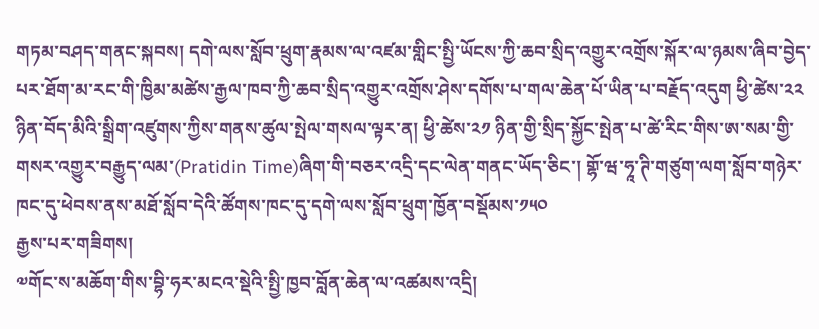གཏམ་བཤད་གནང་སྐབས། དགེ་ལས་སློབ་ཕྲུག་རྣམས་ལ་འཛམ་གླིང་སྤྱི་ཡོངས་ཀྱི་ཆབ་སྲིད་འགྱུར་འགྲོས་སྐོར་ལ་ཉམས་ཞིབ་བྱེད་པར་ཐོག་མ་རང་གི་ཁྱིམ་མཚེས་རྒྱལ་ཁབ་ཀྱི་ཆབ་སྲིད་འགྱུར་འགྲོས་ཤེས་དགོས་པ་གལ་ཆེན་པོ་ཡིན་པ་བརྗོད་འདུག ཕྱི་ཚེས་༢༢ ཉིན་བོད་མིའི་སྒྲིག་འཛུགས་ཀྱིས་གནས་ཚུལ་སྤེལ་གསལ་ལྟར་ན། ཕྱི་ཚེས་༢༡ ཉིན་གྱི་སྲིད་སྐྱོང་སྤེན་པ་ཚེ་རིང་གིས་ཨ་སམ་གྱི་གསར་འགྱུར་བརྒྱུད་ལམ་(Pratidin Time)ཞིག་གི་བཅར་འདྲི་དང་ལེན་གནང་ཡོད་ཅིང་། གྷོ་ཝ་ཧཱ་ཊི་གཙུག་ལག་སློབ་གཉེར་ཁང་དུ་ཕེབས་ནས་མཐོ་སློབ་དེའི་ཚོགས་ཁང་དུ་དགེ་ལས་སློབ་ཕྲུག་ཁྱོན་བསྡོམས་༡༥༠
རྒྱས་པར་གཟིགས།
༧གོང་ས་མཆོག་གིས་བྷི་ཧར་མངའ་སྡེའི་སྤྱི་ཁྱབ་བློན་ཆེན་ལ་འཚམས་འདྲི།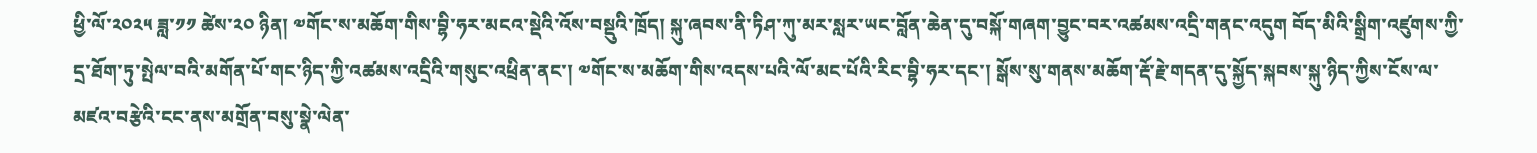ཕྱི་ལོ་༢༠༢༥ ཟླ་༡༡ ཚེས་༢༠ ཉིན། ༧གོང་ས་མཆོག་གིས་བྷི་ཧར་མངའ་སྡེའི་འོས་བསྡུའི་ཁྲོད། སྐུ་ཞབས་ནི་ཏིཤ་ཀུ་མར་སླར་ཡང་བློན་ཆེན་དུ་བསྐོ་གཞག་བྱུང་བར་འཚམས་འདྲི་གནང་འདུག བོད་མིའི་སྒྲིག་འཛུགས་ཀྱི་དྲ་ཐོག་ཏུ་སྤེལ་བའི་མགོན་པོ་གང་ཉིད་ཀྱི་འཚམས་འདྲིའི་གསུང་འཕྲིན་ནང་། ༧གོང་ས་མཆོག་གིས་འདས་པའི་ལོ་མང་པོའི་རིང་བྷི་ཧར་དང་། སྒོས་སུ་གནས་མཆོག་རྡོ་རྗེ་གདན་དུ་སྐྱོད་སྐབས་སྐུ་ཉིད་ཀྱིས་ངོས་ལ་མཛའ་བརྩེའི་ངང་ནས་མགྲོན་བསུ་སྣེ་ལེན་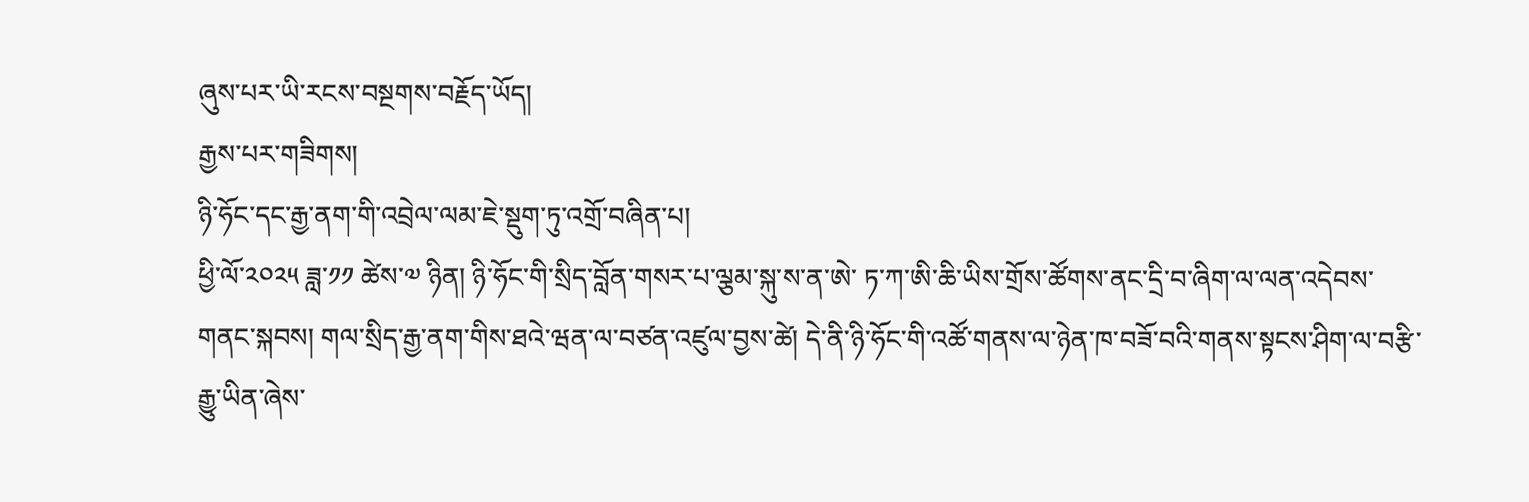ཞུས་པར་ཡི་རངས་བསྔགས་བརྗོད་ཡོད།
རྒྱས་པར་གཟིགས།
ཉི་ཧོང་དང་རྒྱ་ནག་གི་འབྲེལ་ལམ་ཇེ་སྡུག་ཏུ་འགྲོ་བཞིན་པ།
ཕྱི་ལོ་༢༠༢༥ ཟླ་༡༡ ཚེས་༧ ཉིན། ཉི་ཧོང་གི་སྲིད་བློན་གསར་པ་ལྕམ་སྐུ་ས་ན་ཨེ་ ཏ་ཀ་ཨི་ཆི་ཡིས་གྲོས་ཚོགས་ནང་དྲི་བ་ཞིག་ལ་ལན་འདེབས་གནང་སྐབས། གལ་སྲིད་རྒྱ་ནག་གིས་ཐའེ་ཝན་ལ་བཙན་འཛུལ་བྱས་ཚེ། དེ་ནི་ཉི་ཧོང་གི་འཚོ་གནས་ལ་ཉེན་ཁ་བཟོ་བའི་གནས་སྟངས་ཤིག་ལ་བརྩི་རྒྱུ་ཡིན་ཞེས་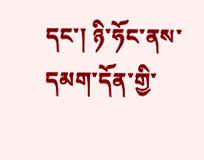དང་། ཉི་ཧོང་ནས་དམག་དོན་གྱི་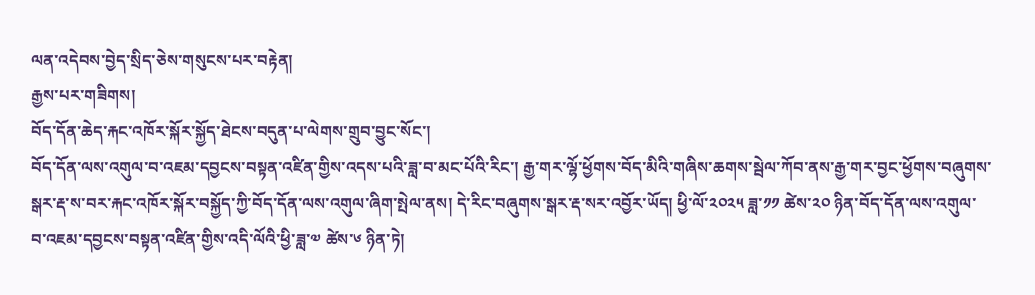ལན་འདེབས་བྱེད་སྲིད་ཅེས་གསུངས་པར་བརྟེན།
རྒྱས་པར་གཟིགས།
བོད་དོན་ཆེད་རྐང་འཁོར་སྐོར་སྐྱོད་ཐེངས་བདུན་པ་ལེགས་གྲུབ་བྱུང་སོང་།
བོད་དོན་ལས་འགུལ་བ་འཇམ་དབྱངས་བསྟན་འཛིན་གྱིས་འདས་པའི་ཟླ་བ་མང་པོའི་རིང་། རྒྱ་གར་ལྷོ་ཕྱོགས་བོད་མིའི་གཞིས་ཆགས་སྦེལ་ཀོབ་ནས་རྒྱ་གར་བྱང་ཕྱོགས་བཞུགས་སྒར་རྡ་ས་བར་རྐང་འཁོར་སྐོར་བསྐྱོད་ཀྱི་བོད་དོན་ལས་འགུལ་ཞིག་སྤེལ་ནས། དེ་རིང་བཞུགས་སྒར་རྡ་སར་འབྱོར་ཡོད། ཕྱི་ལོ་༢༠༢༥ ཟླ་༡༡ ཚེས་༢༠ ཉིན་བོད་དོན་ལས་འགུལ་བ་འཇམ་དབྱངས་བསྟན་འཛིན་གྱིས་འདི་ལོའི་ཕྱི་ཟླ་༧ ཚེས་༦ ཉིན་ཏེ།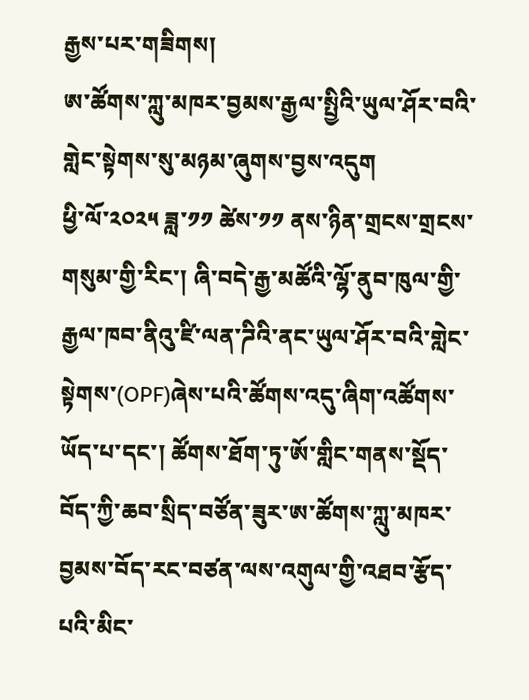རྒྱས་པར་གཟིགས།
ཨ་ཚོགས་ཀླུ་མཁར་བྱམས་རྒྱལ་སྤྱིའི་ཡུལ་ཤོར་བའི་གླེང་སྟེགས་སུ་མཉམ་ཞུགས་བྱས་འདུག
ཕྱི་ལོ་༢༠༢༥ ཟླ་༡༡ ཚེས་༡༡ ནས་ཉིན་གྲངས་གྲངས་གསུམ་གྱི་རིང་། ཞི་བདེ་རྒྱ་མཚོའི་ལྷོ་ནུབ་ཁུལ་གྱི་རྒྱལ་ཁབ་ནིའུ་ཛི་ལན་ཌིའི་ནང་ཡུལ་ཤོར་བའི་གླེང་སྟེགས་(OPF)ཞེས་པའི་ཚོགས་འདུ་ཞིག་འཚོགས་ཡོད་པ་དང་། ཚོགས་ཐོག་ཏུ་ཨོ་གླིང་གནས་སྡོད་བོད་ཀྱི་ཆབ་སྲིད་བཙོན་ཟུར་ཨ་ཚོགས་ཀླུ་མཁར་བྱམས་བོད་རང་བཙན་ལས་འགུལ་གྱི་འཐབ་རྩོད་པའི་མིང་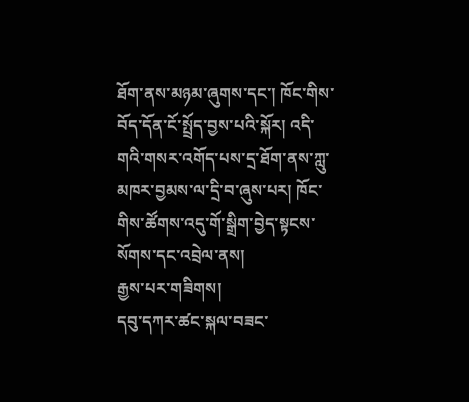ཐོག་ནས་མཉམ་ཞུགས་དང་། ཁོང་གིས་བོད་དོན་ངོ་སྤྲོད་བྱས་པའི་སྐོར། འདི་གའི་གསར་འགོད་པས་དྲ་ཐོག་ནས་ཀླུ་མཁར་བྱམས་ལ་དྲི་བ་ཞུས་པར། ཁོང་གིས་ཚོགས་འདུ་གོ་སྒྲིག་བྱེད་སྟངས་སོགས་དང་འབྲེལ་ནས།
རྒྱས་པར་གཟིགས།
དབུ་དཀར་ཚང་སྐལ་བཟང་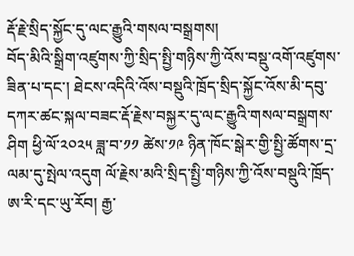རྡོ་རྗེ་སྲིད་སྐྱོང་དུ་ལང་རྒྱུའི་གསལ་བསྒྲགས།
བོད་མིའི་སྒྲིག་འཛུགས་ཀྱི་སྲིད་སྤྱི་གཉིས་ཀྱི་འོས་བསྡུ་འགོ་འཛུགས་ཟིན་པ་དང་། ཐེངས་འདིའི་འོས་བསྡུའི་ཁྲོད་སྲིད་སྐྱོང་འོས་མི་དབུ་དཀར་ཚང་སྐལ་བཟང་རྡོ་རྗེས་བསྐྱར་དུ་ལང་རྒྱུའི་གསལ་བསྒྲགས་ཤིག ཕྱི་ལོ་༢༠༢༥ ཟླ་བ་༡༡ ཚེས་༡༩ ཉིན་ཁོང་སྒེར་གྱི་སྤྱི་ཚོགས་དྲ་ལམ་དུ་སྤེལ་འདུག ལོ་རྗེས་མའི་སྲིད་སྤྱི་གཉིས་ཀྱི་འོས་བསྡུའི་ཁྲོད་ཨ་རི་དང་ཡུ་རོབ། རྒྱ་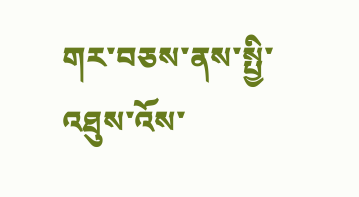གར་བཅས་ནས་སྤྱི་འཐུས་འོས་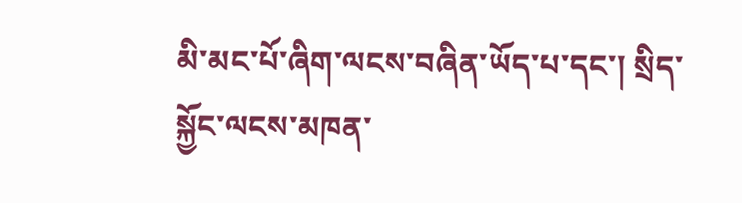མི་མང་པོ་ཞིག་ལངས་བཞིན་ཡོད་པ་དང་། སྲིད་སྐྱོང་ལངས་མཁན་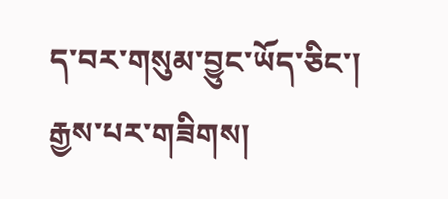ད་བར་གསུམ་བྱུང་ཡོད་ཅིང་།
རྒྱས་པར་གཟིགས།